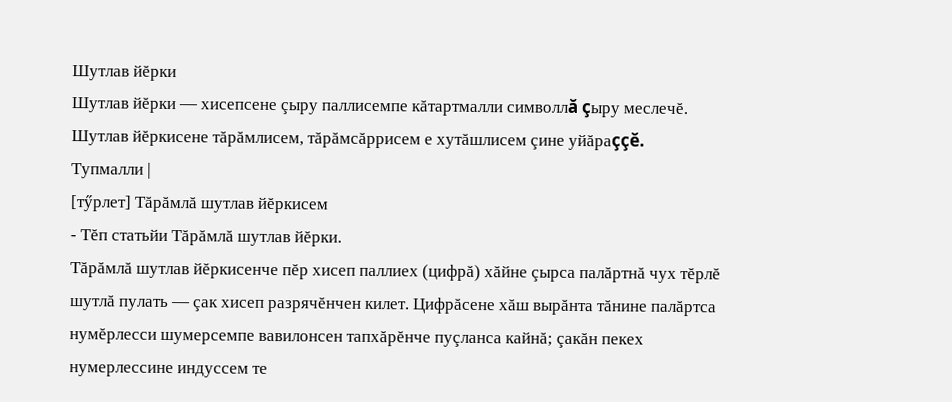Шутлав йĕрки
Шутлав йĕрки — хисепсене çыру паллисемпе кăтартмалли символлă çыру меслечĕ. Шутлав йĕркисене тăрăмлисем, тăрăмсăррисем е хутăшлисем çине уйăраççĕ.
Тупмалли |
[тӳрлет] Тăрăмлă шутлав йĕркисем
- Тĕп статьйи Тăрăмлă шутлав йĕрки.
Тăрăмлă шутлав йĕркисенче пĕр хисеп паллиех (цифрă) хăйне çырса палăртнă чух тĕрлĕ шутлă пулать — çак хисеп разрячĕнчен килет. Цифрăсене хăш вырăнта тăнине палăртса нумĕрлесси шумерсемпе вавилонсен тапхăрĕнче пуçланса кайнă; çакăн пекех нумерлессине индуссем те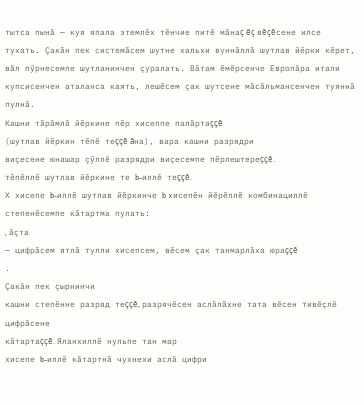тытса пынă — куя япала этемлĕх тĕнчие питĕ мăнаç ĕç вĕçĕсене илсе тухать. Çакăн пек системăсем шутне хальхи вуннăллă шутлав йĕрки кĕрет, вăл пӳрнесемпе шутланинчен çуралать. Вăтам ĕмĕрсенче Европăра итали купсисенчен аталанса каять, лешĕсем çак шутсене мăсăльмансенчен туяннă пулнă.
Кашни тăрăмлă йĕркине пĕр хисеппе палăртаççĕ
(шутлав йĕркин тĕпĕ теççĕ ăна), вара кашни разрядри
виçесене юнашар çӳллĕ разрядри виçесемпе пĕрлештереççĕ.
тĕпĕллĕ шутлав йĕркине те b-иллĕ теççĕ.
Х хисепе b-иллĕ шутлав йĕркинче b хисепĕн йĕрĕллĕ комбинациллĕ степенĕсемпе кăтартма пулать:
, ăçта
— цифрăсем ятлă тулли хисепсем, вĕсем çак танмарлăха юраççĕ
.
Çакăн пек çырнинчи
кашни степĕнне разряд теççĕ, разрячĕсен аслăлăхне тата вĕсен тивĕçлĕ цифрăсене
кăтартаççĕ. Яланхиллĕ нульпе тан мар
хисепе b-иллĕ кăтартнă чухнехи аслă цифри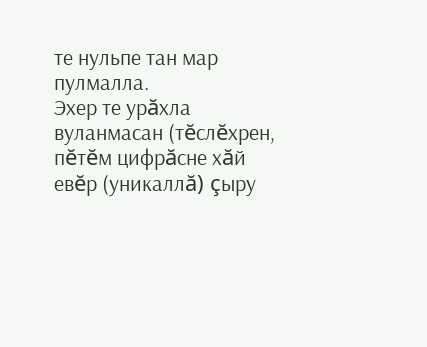те нульпе тан мар пулмалла.
Эхер те урăхла вуланмасан (тĕслĕхрен, пĕтĕм цифрăсне хăй евĕр (уникаллă) çыру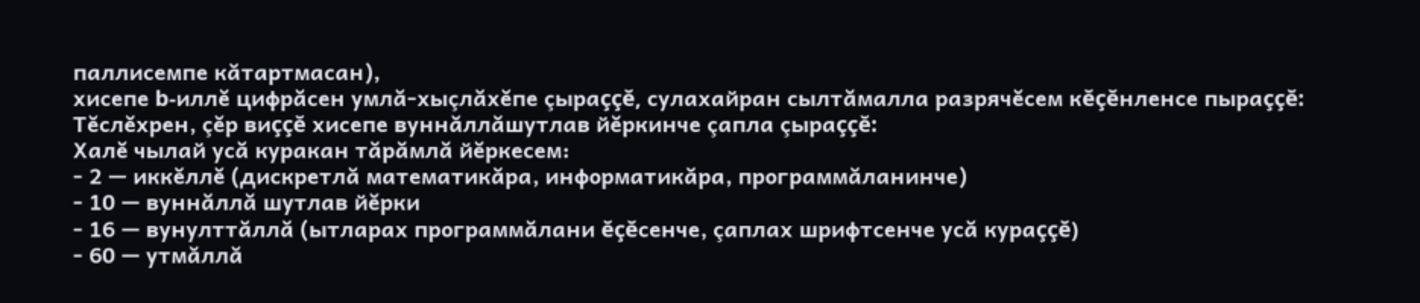паллисемпе кăтартмасан),
хисепе b-иллĕ цифрăсен умлă-хыçлăхĕпе çыраççĕ, сулахайран сылтăмалла разрячĕсем кĕçĕнленсе пыраççĕ:
Тĕслĕхрен, çĕр виççĕ хисепе вуннăллăшутлав йĕркинче çапла çыраççĕ:
Халĕ чылай усă куракан тăрăмлă йĕркесем:
- 2 — иккĕллĕ (дискретлă математикăра, информатикăра, программăланинче)
- 10 — вуннăллă шутлав йĕрки
- 16 — вунулттăллă (ытларах программăлани ĕçĕсенче, çаплах шрифтсенче усă кураççĕ)
- 60 — утмăллă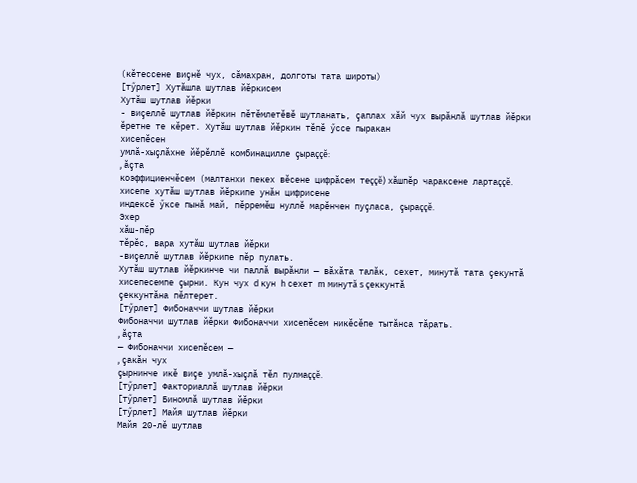(кĕтессене виçнĕ чух, сăмахран, долготы тата широты)
[тӳрлет] Хутăшла шутлав йĕркисем
Хутăш шутлав йĕрки
- виçеллĕ шутлав йĕркин пĕтĕмлетĕвĕ шутланать, çаплах хăй чух вырăнлă шутлав йĕрки ĕретне те кĕрет. Хутăш шутлав йĕркин тĕпĕ ӳссе пыракан
хисепĕсен
умлă-хыçлăхне йĕрĕллĕ комбинацилле çыраççĕ:
, ăçта
коэффициенчĕсем (малтанхи пекех вĕсене цифрăсем теççĕ) хăшпĕр чараксене лартаççĕ.
хисепе хутăш шутлав йĕркипе унăн цифрисене
индексĕ ӳксе пынă май, пĕрремĕш нуллĕ марĕнчен пуçласа, çыраççĕ.
Эхер
хăш-пĕр
тĕрĕс, вара хутăш шутлав йĕрки
-виçеллĕ шутлав йĕркипе пĕр пулать.
Хутăш шутлав йĕркинче чи паллă вырăнли — вăхăта талăк, сехет, минутă тата çекунтă хисепесемпе çырни. Кун чух d кун h сехет m минутă s çеккунтă
çеккунтăна пĕлтерет.
[тӳрлет] Фибоначчи шутлав йĕрки
Фибоначчи шутлав йĕрки Фибоначчи хисепĕсем никĕсĕпе тытăнса тăрать.
, ăçта
— Фибоначчи хисепĕсем —
, çакăн чух
çырнинче икĕ виçе умлă-хыçлă тĕл пулмаççĕ.
[тӳрлет] Факториаллă шутлав йĕрки
[тӳрлет] Биномлă шутлав йĕрки
[тӳрлет] Майя шутлав йĕрки
Майя 20-лĕ шутлав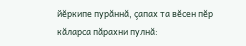йĕркипе пурăннă, çапах та вĕсен пĕр кăларса пăрахни пулнă: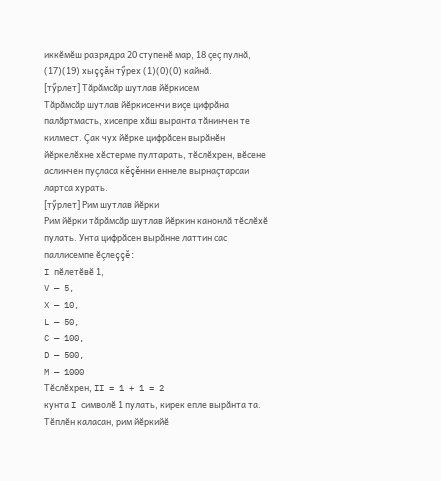иккĕмĕш разрядра 20 ступенĕ мар, 18 çеç пулнă, (17)(19) хыççăн тӳрех (1)(0)(0) кайнă.
[тӳрлет] Тăрăмсăр шутлав йĕркисем
Тăрăмсăр шутлав йĕркисенчи виçе цифрăна палăртмасть, хисепре хăш выранта тăнинчен те килмест. Çак чух йĕрке цифрăсен вырăнĕн йĕркелĕхне хĕстерме пултарать, тĕслĕхрен, вĕсене аслинчен пуçласа кĕçĕнни еннеле вырнаçтарсаи лартса хурать.
[тӳрлет] Рим шутлав йĕрки
Рим йĕрки тăрăмсăр шутлав йĕркин канонлă тĕслĕхĕ пулать. Унта цифрăсен вырăнне латтин сас паллисемпе ĕçлеççĕ:
I пĕлетĕвĕ 1,
V — 5,
X — 10,
L — 50,
C — 100,
D — 500,
M — 1000
Тĕслĕхрен, II = 1 + 1 = 2
кунта I символĕ 1 пулать, кирек епле вырăнта та.
Тĕплĕн каласан, рим йĕркийĕ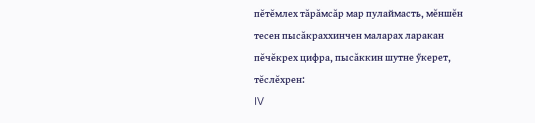пĕтĕмлех тăрăмсăр мар пулаймасть, мĕншĕн тесен пысăкраххинчен маларах ларакан пĕчĕкрех цифра, пысăккин шутне ӳкерет, тĕслĕхрен:
IV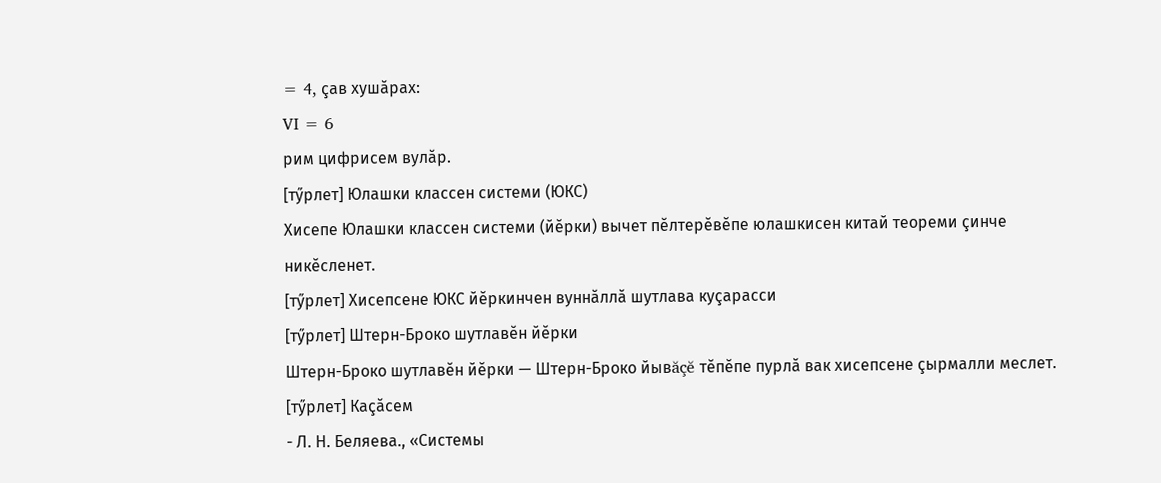= 4, çав хушăрах:
VI = 6
рим цифрисем вулăр.
[тӳрлет] Юлашки классен системи (ЮКС)
Хисепе Юлашки классен системи (йĕрки) вычет пĕлтерĕвĕпе юлашкисен китай теореми çинче никĕсленет.
[тӳрлет] Хисепсене ЮКС йĕркинчен вуннăллă шутлава куçарасси
[тӳрлет] Штерн-Броко шутлавĕн йĕрки
Штерн-Броко шутлавĕн йĕрки — Штерн-Броко йывăçĕ тĕпĕпе пурлă вак хисепсене çырмалли меслет.
[тӳрлет] Каçăсем
- Л. Н. Беляева., «Системы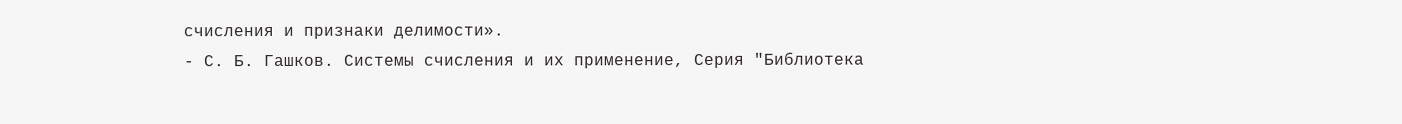счисления и признаки делимости».
- С. Б. Гашков. Системы счисления и их применение, Серия "Библиотека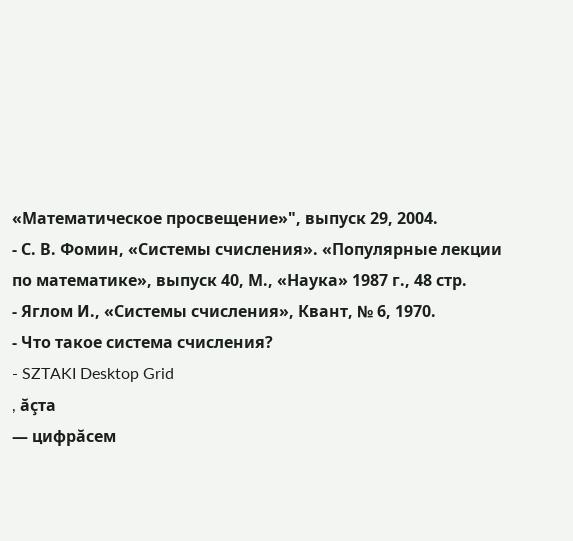«Математическое просвещение»", выпуск 29, 2004.
- С. В. Фомин, «Системы счисления». «Популярные лекции по математике», выпуск 40, М., «Наука» 1987 г., 48 стр.
- Яглом И., «Системы счисления», Квант, № 6, 1970.
- Что такое система счисления?
- SZTAKI Desktop Grid
, ăçта
— цифрăсем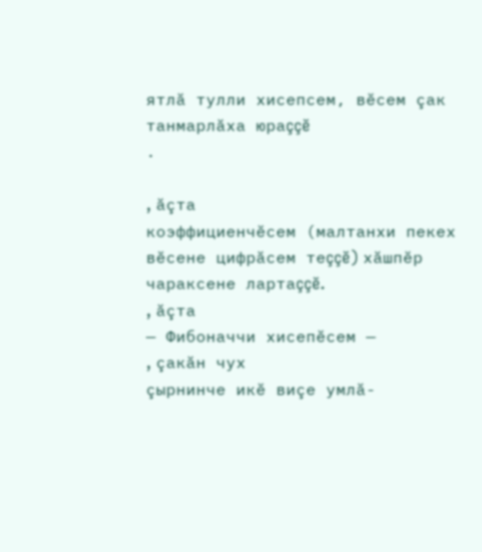ятлă тулли хисепсем, вĕсем çак танмарлăха юраççĕ
.

, ăçта
коэффициенчĕсем (малтанхи пекех вĕсене цифрăсем теççĕ) хăшпĕр чараксене лартаççĕ.
, ăçта
— Фибоначчи хисепĕсем —
, çакăн чух
çырнинче икĕ виçе умлă-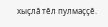хыçлă тĕл пулмаççĕ.